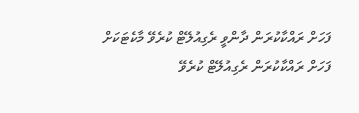ފަހަށް ރައްކާކުރަން ދާންވީ ރެގިއުލޭޓް ކުރެވޭ މާކެޓަކަށް
ފަހަށް ރައްކާކުރަން ރެގިއުލޭޓް ކުރެވޭ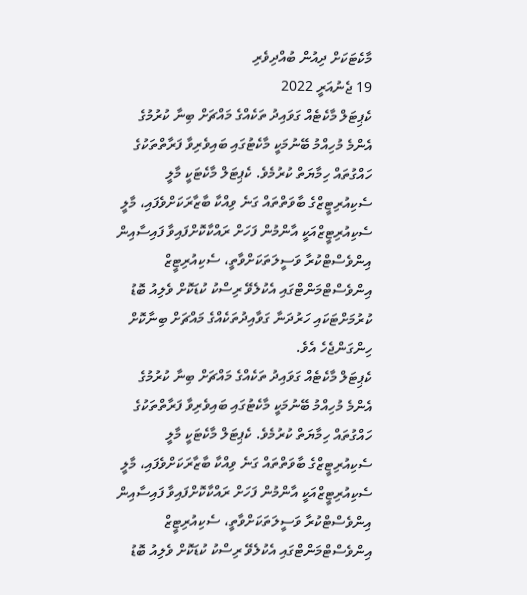މާކެޓަކަށް ދިއުން ބުއްދިވެރި
19 ޖެނުއަރީ 2022
ކެޕިޓަލް މާކެޓެއް ގަވައިދު ތަކެއްގެ މައްޗަށް ބިނާ ކުރުމުގެ އެންމެ މުހިއްމު ބޭނުމަކީ މާކެޓުގައި ބައިވެރިވާ ފަރާތްތަކުގެ ހައްގުތައް ހިމާޔަތް ކުރުމެވެ. ކެޕިޓަލް މާކެޓަކީ މާލީ ސެކިއުރިޓީޒްގެ ބާވަތްތައް ގަނެ ވިއްކާ ބާޒާރަކަށްވެފައި، މާލީ ސެކިއުރިޓީޒްއަކީ އާންމުން ފަހަށް ރައްކާކޮށްފައިވާ ފައިސާއިން އިންވެސްޓްކުރާ ވަސީލަތަކަށްވާތީ، ސެކިއުރިޓީޒް އިންވެސްޓްމަންޓްގައި އެކުލެވޭ ރިސްކު ކުޑަކޮށް ވެލިއު ބޮޑު ކުރުމަށްޓަކައި ހަރުދަނާ ގަވާއިދުތަކެއްގެ މައްޗަށް ބިނާކޮށް ހިންގަންޖެހެ އެވެ.
ކެޕިޓަލް މާކެޓެއް ގަވައިދު ތަކެއްގެ މައްޗަށް ބިނާ ކުރުމުގެ އެންމެ މުހިއްމު ބޭނުމަކީ މާކެޓުގައި ބައިވެރިވާ ފަރާތްތަކުގެ ހައްގުތައް ހިމާޔަތް ކުރުމެވެ. ކެޕިޓަލް މާކެޓަކީ މާލީ ސެކިއުރިޓީޒްގެ ބާވަތްތައް ގަނެ ވިއްކާ ބާޒާރަކަށްވެފައި، މާލީ ސެކިއުރިޓީޒްއަކީ އާންމުން ފަހަށް ރައްކާކޮށްފައިވާ ފައިސާއިން އިންވެސްޓްކުރާ ވަސީލަތަކަށްވާތީ، ސެކިއުރިޓީޒް އިންވެސްޓްމަންޓްގައި އެކުލެވޭ ރިސްކު ކުޑަކޮށް ވެލިއު ބޮޑު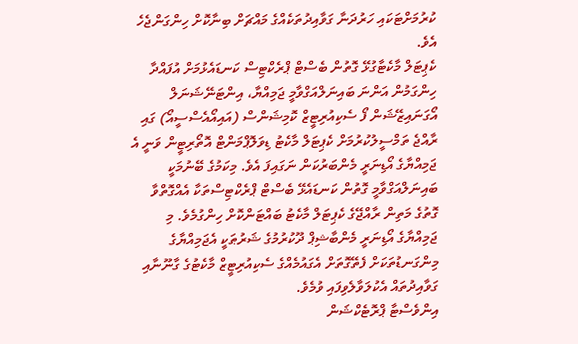ކުރުމަށްޓަކައި ހަރުދަނާ ގަވާއިދުތަކެއްގެ މައްޗަށް ބިނާކޮށް ހިންގަންޖެހެ އެވެ.
ކެޕިޓަލް މާކެޓާގުޅޭ ގޮތުން ބެސްޓް ޕްރެކްޓިސް ކަނޑައެޅުމަށް އުފައްދާ ހިންގަމުން އަންނަ ބައިނަލްއަގްވާމީ ޖަމިއްޔާ، އިންޓަނޭޝަނަލް އޯގަނައިޒޭޝަން ފޯ ސެކިއުރިޓީޒް ކޮމިޝަންސް (އައިއޯއެސްސީއޯ) ގައި ރާއްޖެ ތަމްސީލުކުރުމަށް ކެޕިޓަލް މާކެޓު ޑިވަލޮޕްމަންޓް އޮތޯރިޓީން ވަނީ އެ ޖަމިއްޔާގެ އޯޑިނަރީ މެންބަރުކަން ނަގައިފަ އެވެ. މިކަމުގެ ބޭނުމަކީ ބައިނަލްއަގްވާމީ ގޮތުން ކަނޑައެޅޭ ބެސްޓް ޕްރެކްޓިސްތަކާ އެއްގޮތްވާ ގޮތުގެ މަތިން ރާއްޖޭގެ ކެޕިޓަލް މާކެޓު ބައްޓަންކޮށް ހިންގުމެވެ. މި ޖަމިއްޔާގެ އޯޑިނަރީ މެންބާޝިޕް ދޫކުރުމުގެ ޝަރުޠަކީ އެޖަމިއްޔާގެ މިންގަނޑުތަކަށް ފެތޭގޮތަށް އެގައުމެއްގެ ސެކިއުރިޓީޒް މާކެޓުގެ ގާނޫނާއި ގަވާއިދުތައް އެކުލަވާލެވިފައި ވުމެވެ.
އިންވެސްޓާ ޕްރޮޓެކްޝަން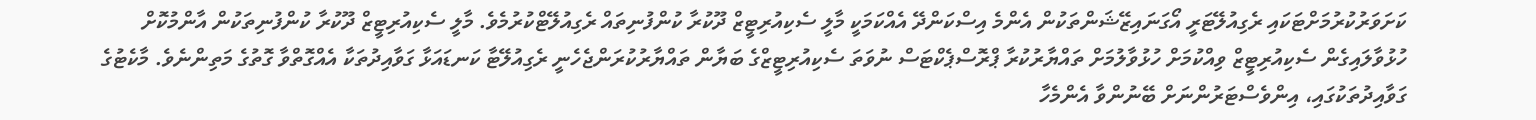ކަށަވަރުކުރުމަށްޓަކައި ރެގިއުލޭޓަރީ އޯގަނައިޒޭޝަންތަކުން އެންމެ އިސްކަންދޭ އެއްކަމަކީ މާލީ ސެކިއުރިޓީޒް ދޫކުރާ ކުންފުނިތައް ރެގިއުލޭޓްކުރުމެވެ. މާލީ ސެކިއުރިޓީޒް ދޫކުރާ ކުންފުނިތަކުން އާންމުކޮށް ހުޅުވާލައިގެން ސެކިއުރިޓީޒް ވިއްކުމަށް ހުޅުވާލުމަށް ތައްޔާރުކުރާ ޕްރޮސްޕެކްޓަސް ނުވަތަ ސެކިއުރިޓީޒްގެ ބަޔާން ތައްޔާރުކުރަންޖެހެނީ ރެގިއުލޭޓާ ކަނޑައަޅާ ގަވާއިދުތަކާ އެއްގޮތްވާ ގޮތުގެ މަތިންނެވެ. މާކެޓުގެ ގަވާއިދުތަކުގައި، އިންވެސްޓަރުންނަށް ބޭނުންވާ އެންމެހާ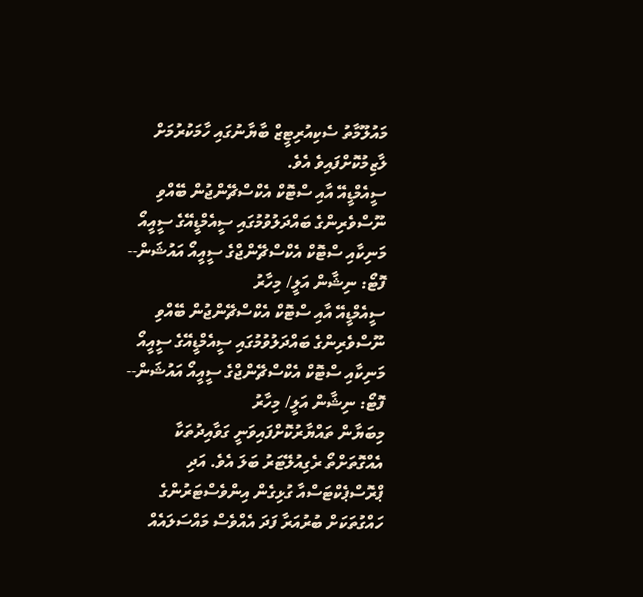މައުލޫމާތު ސެކިއުރިޓީޒް ބާޔާނުގައި ހާމަކުރުމަށް ލާޒިމުކޮށްފައިވެ އެވެ.
ސީއެމްޑީއޭ އާއި ސްޓޮކް އެކްސްޗޭންޖުން ބޭއްވި ނޫސްވެރިންގެ ބައްދަލުވުމުގައި ސީއެމްޑީއޭގެ ސީއީއޯ މަނިކާއި ސްޓޮކް އެކްސްޗޭންޖްގެ ސީއީއޯ އައުޝަން-- ފޮޓޯ: ނިޝާން އަލީ/ މިހާރު
ސީއެމްޑީއޭ އާއި ސްޓޮކް އެކްސްޗޭންޖުން ބޭއްވި ނޫސްވެރިންގެ ބައްދަލުވުމުގައި ސީއެމްޑީއޭގެ ސީއީއޯ މަނިކާއި ސްޓޮކް އެކްސްޗޭންޖްގެ ސީއީއޯ އައުޝަން-- ފޮޓޯ: ނިޝާން އަލީ/ މިހާރު
މިބަޔާން ތައްޔާރުކޮށްފައިވަނީ ގަވާއިދުތަކާ އެއްގޮތަށްތޯ ރެގިއުލޭޓަރު ބަލަ އެވެ. އަދި ޕްރޮސްޕެކްޓަސްއާ ގުޅިގެން އިންވެސްޓަރުންގެ ހައްގުތަކަށް ބުރުއަރާ ފަދަ އެއްވެސް މައްސަލައެއް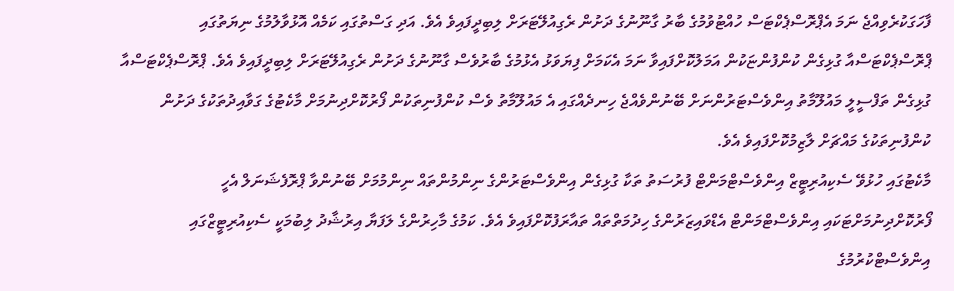ފާހަގަކުރެވިއްޖެ ނަމަ އެޕްރޮސްޕެކްޓަސް ހުއްޓުވުމުގެ ބާރު ގާނޫނުގެ ދަށުން ރެގިއުލޭޓަރަށް ލިބިދީފައިވެ އެވެ. އަދި ގަސްތުގައި ކަމެއް އޮޅުވާލުމުގެ ނިޔަތުގައި ޕްރޮސްޕެކްޓަސްއާ ގުޅިގެން ކުންފުންޏަކުން އަމަލުކޮށްފައިވާ ނަމަ އެކަމަށް ފިޔަވަޅު އެޅުމުގެ ބާރުވެސް ގާނޫނުގެ ދަށުން ރެގިއުލޭޓަރަށް ލިބިދީފައިވެ އެވެ. ޕްރޮސްޕެކްޓަސްއާ ގުޅިގެން ތަފްސީލީ މައުލޫމާތު އިންވެސްޓަރުންނަށް ބޭނުންވެއްޖެ ހިނދެއްގައި އެ މައުލޫމާތު ވެސް ކުންފުނިތަކުން ފޯރުކޮށްދިނުމަށް މާކެޓުގެ ގަވާއިދުތަކުގެ ދަށުން ކުންފުނިތަކުގެ މައްޗަށް ލާޒިމުކޮށްފައިވެ އެވެ.
މާކެޓުގައި ހުޅުވޭ ސެކިއުރިޓީޒް އިންވެސްޓްމަންޓް ފުރުސަތު ތަކާ ގުޅިގެން އިންވެސްޓަރުންގެ ނިންމުންތައް ނިންމުމަށް ބޭނުންވާ ޕްރޮފެޝަނަލް އެހީ ފޯރުކޮށްދިނުމަށްޓަކައި އިންވެސްޓްމަންޓް އެޑްވައިޒަރުންގެ ހިދުމަތްތައް ތައާރަފުކޮށްފައިވެ އެވެ. ކަމުގެ މާހިރުންގެ ލަފަޔާ އިރުޝާދު ލިބުމަކީ ސެކިއުރިޓީޒްގައި އިންވެސްޓްކުރުމުގެ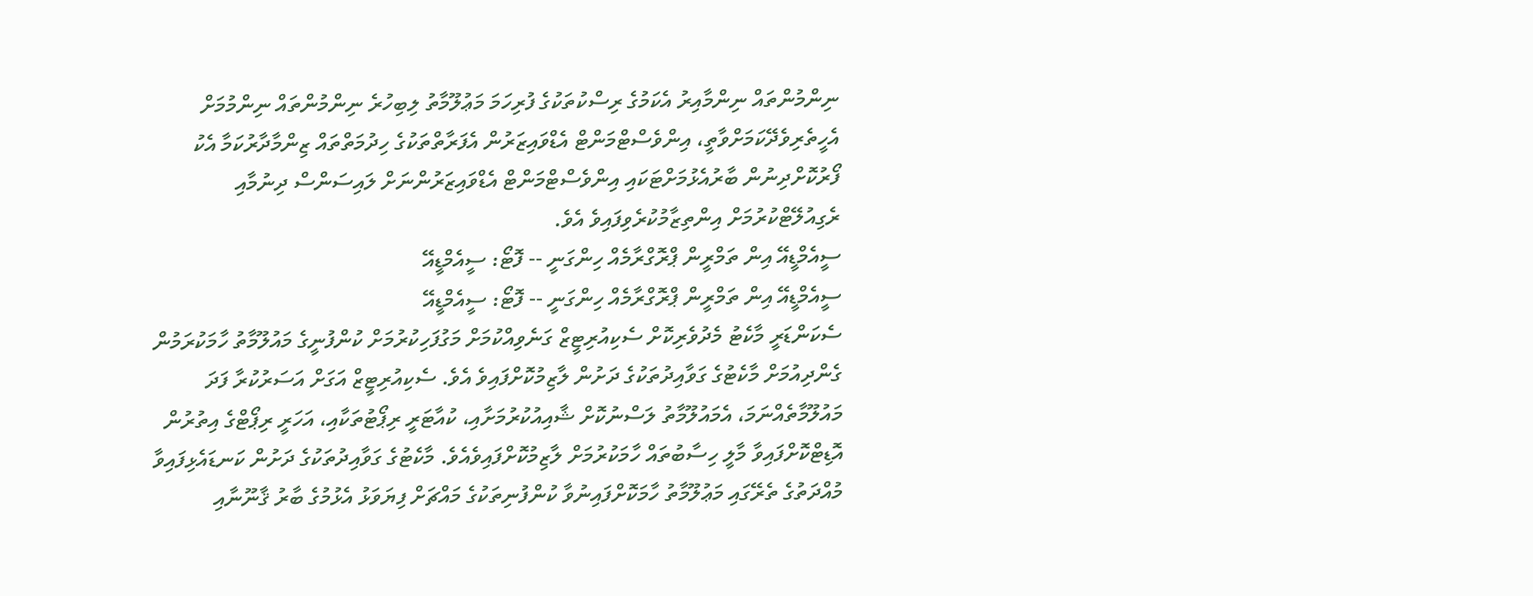ނިންމުންތައް ނިންމާއިރު އެކަމުގެ ރިސްކުތަކުގެ ފުރިހަމަ މަޢުލޫމާތު ލިބިހުރެ ނިންމުންތައް ނިންމުމަށް އެހީތެރިވެދޭކަމަށްވާތީ، އިންވެސްޓްމަންޓް އެޑްވައިޒަރުން އެފަރާތްތަކުގެ ހިދުމަތްތައް ޒިންމާދާރުކަމާ އެކު ފޯރުކޮށްދިނުން ބާރުއެޅުމަށްޓަކައި އިންވެސްޓްމަންޓް އެޑްވައިޒަރުންނަށް ލައިސަންސް ދިނުމާއި ރެގިއުލޭޓްކުރުމަށް އިންތިޒާމުކުރެވިފައިވެ އެވެ.
ސީއެމްޑީއޭ އިން ތަމްރީން ޕްރޮގްރާމެއް ހިންގަނީ -- ފޮޓޯ: ސީއެމްޑީއޭ
ސީއެމްޑީއޭ އިން ތަމްރީން ޕްރޮގްރާމެއް ހިންގަނީ -- ފޮޓޯ: ސީއެމްޑީއޭ
ސެކަންޑަރީ މާކެޓު މެދުވެރިކޮށް ސެކިއުރިޓީޒް ގަނެވިއްކުމަށް މަގުފަހިކުރުމަށް ކުންފުނީގެ މައުލޫމާތު ހާމަކުރަމުން ގެންދިއުމަށް މާކެޓުގެ ގަވާއިދުތަކުގެ ދަށުން ލާޒިމުކޮށްފައިވެ އެވެ. ސެކިއުރިޓީޒް އަގަށް އަސަރުކުރާ ފަދަ މައުލޫމާތެއްނަމަ، އެމައުލޫމާތު ލަސްނުކޮށް ޝާއިއުކުރުމަށާއި، ކުއާޓަރީ ރިޕޯޓުތަކާއި، އަހަރީ ރިޕޯޓްގެ އިތުރުން އޮޑިޓްކޮށްފައިވާ މާލީ ހިސާބުތައް ހާމަކުރުމަށް ލާޒިމުކޮށްފައިވެއެވެ. މާކެޓުގެ ގަވާއިދުތަކުގެ ދަށުން ކަނޑައެޅިފައިވާ މުއްދަތުގެ ތެރޭގައި މަޢުލޫމާތު ހާމަކޮށްފައިނުވާ ކުންފުނިތަކުގެ މައްޗަށް ފިޔަވަޅު އެޅުމުގެ ބާރު ޤާނޫނާއި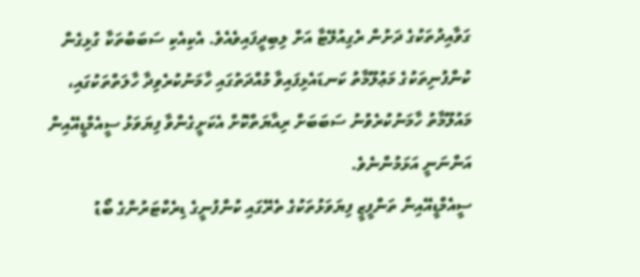ގަވާއިދުތަކުގެ ދަށުން ރެގިއުލޭޓާ އަށް ލިބިދީފައިވެއެވެ. އެކިއެކި ސަބަބުތަކާ ގުޅިގެން ކުންފުނިތަކުގެ މަޢުލޫމާތު ކަނޑައެޅިފައިވާ މުއްދަތުގައި ހާމަނުކުރެވިދާ ހާލަތްތަކުގައި، މައުލޫމާތު ހާމަނުކުރެވުނު ސަބަބަށް ރިއާޔަތްކޮށް އެކަށީގެންވާ ފިޔަވަޅު ސީއެމްޑީއޭއިން އަންނަނީ އަޅަމުންނެވެ.
ސީއެމްޑީއޭއިން ތަންފީޒީ ފިޔަވަޅުތަކުގެ ތެރޭގައި ކުންފުނީގެ ޑިރެކްޓަރުންގެ ބޯޑު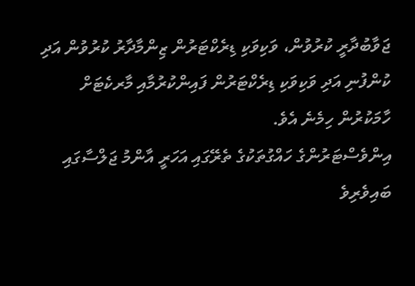ޖަވާބުދާރީ ކުރުވުން، ވަކިވަކި ޑިރެކްޓަރުން ޒިންމާދާރު ކުރުވުން އަދި ކުންފުނި އަދި ވަކިވަކި ޑިރެކްޓަރުން ފައިންކުރުމާއި މާރކެޓަށް ހާމަކުރުން ހިމެނެ އެވެ.
އިންވެސްޓަރުންގެ ހައްގުތަކުގެ ތެރޭގައި އަހަރީ އާންމު ޖަލްސާގައި ބައިވެރިވެ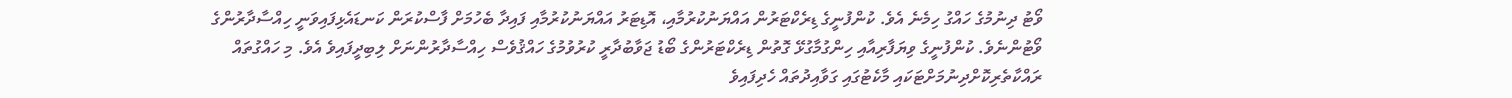ވޯޓު ދިނުމުގެ ހައްގު ހިމެނެ އެވެ. ކުންފުނީގެ ޑިރެކްޓަރުން އައްޔަނުކުރުމާއި، އޮޑިޓަރު އައްޔަނުކުރުމާއި ފައިދާ ބެހުމަށް ފާސްކުރަން ކަނޑައެޅިފައިވަނީ ހިއްސާދާރުންގެ ވޯޓުންނެވެ. ކުންފުނީގެ ވިޔަފާރިއާއި ހިންގުމާގުޅޭ ގޮތުން ޑިރެކްޓަރުންގެ ބޯޑު ޖަވާބުދާރީ ކުރުވުމުގެ ހައްޤުވެސް ހިއްސާދާރުންނަށް ލިބިދީފައިވެ އެވެ. މި ހައްގުތައް ރައްކާތެރިކޮށްދިނުމަށްޓަކައި މާކެޓުގައި ގަވާއިދުތައް ހެދިފައިވެ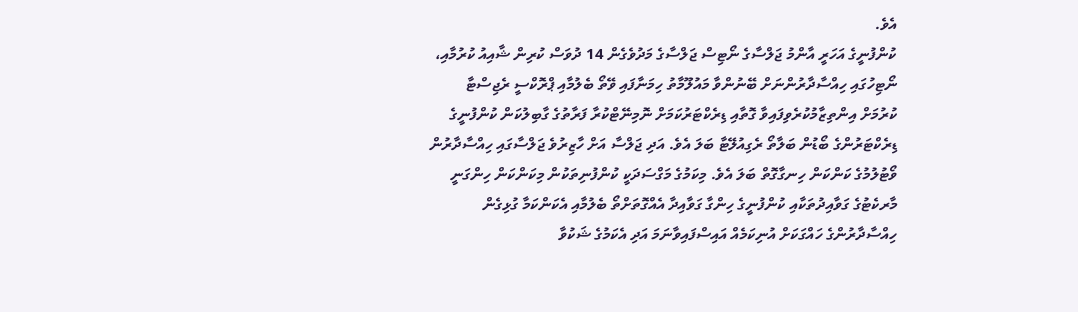އެވެ.
ކުންފުނީގެ އަހަރީ އާންމު ޖަލްސާގެ ނޯޓިސް ޖަލްސާގެ މަދުވެގެން 14 ދުވަސް ކުރިން ޝާއިއު ކުރުމާއި، ނޯޓިހުގައި ހިއްސާދާރުންނަށް ބޭނުންވާ މައުލޫމާތު ހިމަނާފައި ވޭތޯ ބެލުމާއި ޕްރޮކްސީ ރެޖިސްޓާ ކުރުމަށް އިންތިޒާމުކުރެވިފައިވާ ގޮތާއި ޑިރެކްޓަރުކަމަށް ނޮމިނޭޓްކުރާ ފަރާތުގެ ގާބިލުކަން ކުންފުނީގެ ޑިރެކްޓަރުންގެ ބޯޑުން ބަލާތޯ ރެގިއުލޭޓާ ބަލަ އެވެ. އަދި ޖަލްސާ އަށް ހާޒިރުވެ ޖަލްސާގައި ހިއްސާދާރުން ވޯޓުލުމުގެ ކަންކަން ހިނގާގޮތް ބަލަ އެވެ. މިކަމުގެ މަގްސަދަކީ ކުންފުނިތަކުން މިކަންކަން ހިންގަނީ މާރކެޓުގެ ގަވާއިދުތަކާއި ކުންފުނީގެ ހިންގާ ގަވާއިދާ އެއްގޮތަށްތޯ ބެލުމާއި އެކަންކަމާ ގުޅިގެން ހިއްސާދާރުންގެ ހައްގަކަށް އުނިކަމެއް އައިސްފައިވާނަމަ އަދި އެކަމުގެ ޝަކުވާ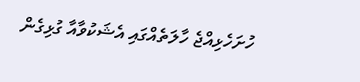ހުށަހެޅިއްޖެ ހާލަތެއްގައި އެޝަކުވާއާ ގުޅިގެން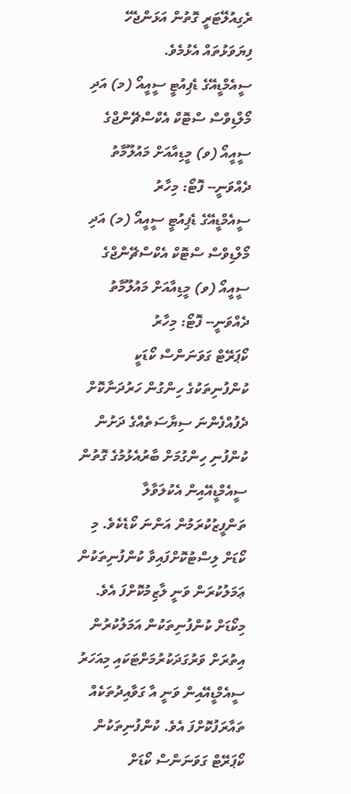ރެގިއުލޭޓަރީ ގޮތުން އަޅަންޖެހޭ ފިޔަވަޅުތައް އެޅުމެވެ.
ސީއެމްޑީއޭގެ ޑެޕިއުޓީ ސީއީއޯ (މ) އަދި މޯލްޑިވްސް ސްޓޮކް އެކްސްޗޭންޖްގެ ސީއީއޯ (ވ) މީޑިއާއަށް މައުލޫމާތު ދެއްވަނީ-- ފޮޓޯ: މިހާރު
ސީއެމްޑީއޭގެ ޑެޕިއުޓީ ސީއީއޯ (މ) އަދި މޯލްޑިވްސް ސްޓޮކް އެކްސްޗޭންޖްގެ ސީއީއޯ (ވ) މީޑިއާއަށް މައުލޫމާތު ދެއްވަނީ-- ފޮޓޯ: މިހާރު
ކޯޕަރޭޓް ގަވަނަންސް ކޯޑަކީ ކުންފުނިތަކުގެ ހިންގުން ހަރުދަނާކޮށް ދެފުއްފެންނަ ސިޔާސަތެއްގެ ދަށުން ކުންފުނި ހިންގުމަށް ބާރުއެޅުމުގެ ގޮތުން ސީއެމްޑީއޭއިން އެކުލަވާލާ ތަންފީޒުކުރަމުން އަންނަ ކޯޑެކެވެ. މި ކޯޑަށް ލިސްޓުކޮށްފައިވާ ކުންފުނިތަކުން ޢަމަލުކުރަން ވަނީ ލާޒިމުކޮށްފަ އެވެ. މިކޯޑަށް ކުންފުނިތަކުން އަމަލުކުރުން އިތުރަށް ވަރުގަދަކުރުމަށްޓަކައި މިއަހަރު ސީއެމްޑީއޭއިން ވަނީ އާ ގަވާއިދުތަކެއް ތައާރަފުކޮށްފަ އެވެ. ކުންފުނިތަކުން ކޯޕަރޭޓް ގަވަނަންސް ކޯޑަށް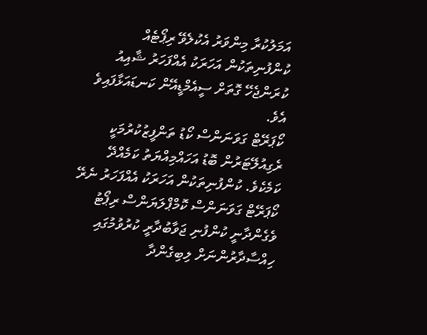އަމަލުކުރާ މިންވަރު އެކުލެވޭ ރިޕޯޓެއް ކުންފުނިތަކުން އަހަރަކު އެއްފަހަރު ޝާއިއު ކުރަންޖެހޭ ގޮތަށް ސީއެމްޑީއޭން ކަނޑައަޅާފައިވެ އެވެ.
ކޯޕަރޭޓް ގަވަނަންސް ކޯޑު ތަންފީޒުކުރުމަކީ ރެގިއުލޭޓަރުން ބޮޑު އަހައްމިއްޔަތު ކަމެއްދޭ ކަމެކެވެ. ކުންފުނިތަކުން އަހަރަކު އެއްފަހަރު ނެރޭ ކޯޕަރޭޓް ގަވަނަންސް ކޮމްޕްލަޔަންސް ރިޕޯޓު ވެގެންދާނީ ކުންފުނި ޖަވާބުދާރީ ކުރުވުމުގައި ހިއްސާދާރުންނަށް ލިބިގެންދާ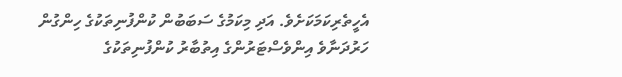އެހީތެރިކަމަކަށެވެ. އަދި މިކަމުގެ ސަބަބުން ކުންފުނިތަކުގެ ހިންގުން ހަރުދަނާވެ އިންވެސްޓަރުންގެ އިތުބާރު ކުންފުނިތަކުގެ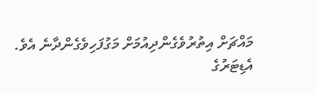މައްޗަށް އިތުރުވެގެންދިއުމަށް މަގުފަހިވެގެންދާނެ އެވެ.
އެޑިޓަރުގެ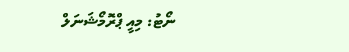ނޯޓު: މިއީ ޕްރޮމޯޝަނަލް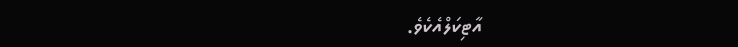އާޓިކަލްއެކެވެ.